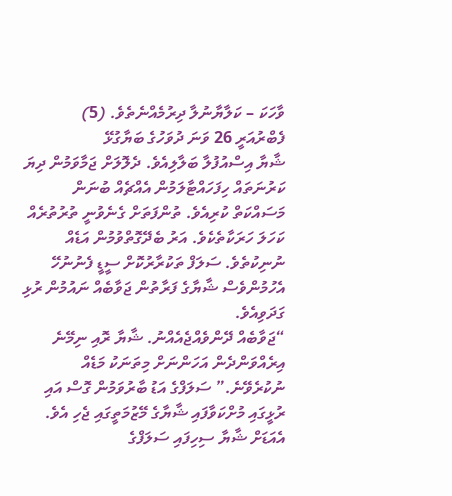ވާހަކަ – ކަލާޔާނުލާ ދިރުމެއްނެތެވެ. (5)
ފެބްރުއަރީ 26 ވަނަ ދުވަހުގެ ބަޔާގުޅޭ
ޝާޔާ އިސްއުފުލާ ބަލާލިއެވެ. ދެލޮލަށް ޖަމާވަމުން ދިޔަ ކަރުނަތައް ހިފަހައްޓާލަމުން އެއްޗެއް ބުނަން މަސައްކަތް ކުރިއެވެ. ތުންފަތަށް ގެނެވުނީ ތުރުތުރެއް ކަހަލަ ހަރަކާތެކެވެ. އަރު ބެދޭގޮތްވުމުން އަޑެއް ނުނިކުތެވެ. ސަލަފް ތަކުރާރުކޮށް ސީޑީ ފެނުނުހޭ އެހުމުންވެސް ޝާޔާގެ ފަރާތުން ޖަވާބެއް ނައުމުން ރުޅި ގަދަވިއެވެ.
“ޖަވާބެއް ދޭންވެއްޖެއެއްނު. ޝާޔާ ރޮއި ނިމޭނެ އިރެއްވަންދެން އަހަންނަށް މިތަނަކު މަޑެއް ނުކުރެވޭނެ.” ސަލަފްގެ އަޑު ބާރުވަމުން ގޮސް އައި ރުޅީގައި މުށްކަވާފައި ޝާޔާގެ މޭޒުމަތީގައި ޖެހި އެވެ.
އެއަޑަށް ޝާޔާ ސިހިފައި ސަލަފްގެ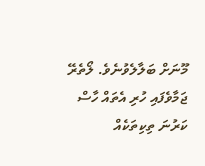މޫނަށް ބަލާލެވުނެވެ. ލޯތެރޭ ޖަމާވެފައި ހުރި އެތައް ހާސް ކަރުނަ ތިކިތަކެއް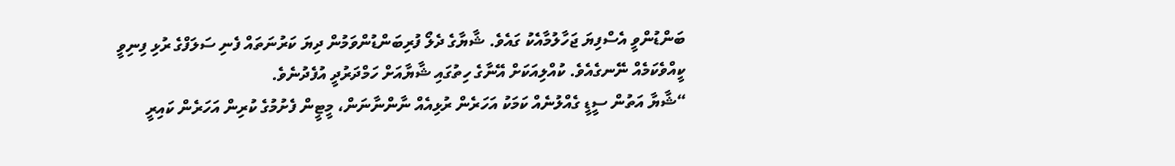ބަންޑުންވީ އެސްފިޔަ ޖަހާލުމާއެކު ގައެވެ. ޝާޔާގެ ދެލޯ ފުރިބަންޑުންވަމުން ދިޔަ ކަރުނަތައް ފެނި ސަލަފްގެ ރުޅި ފިނިވީ ކީއްވެކަމެއް ނޭނގެއެވެ. ކުއްލިއަކަށް އޭނާގެ ހިތުގައި ޝާޔާއަށް ހަމްދަރުދީ އުފެދުނެވެ.
“ޝާޔާ އަތުން ސީޑީ ގެއްލުނެއް ކަމަކު އަހަރެން ރުޅިއެއް ނާންނާނަން، މީޓީން ފެށުމުގެ ކުރިން އަހަރެން ކައިރީ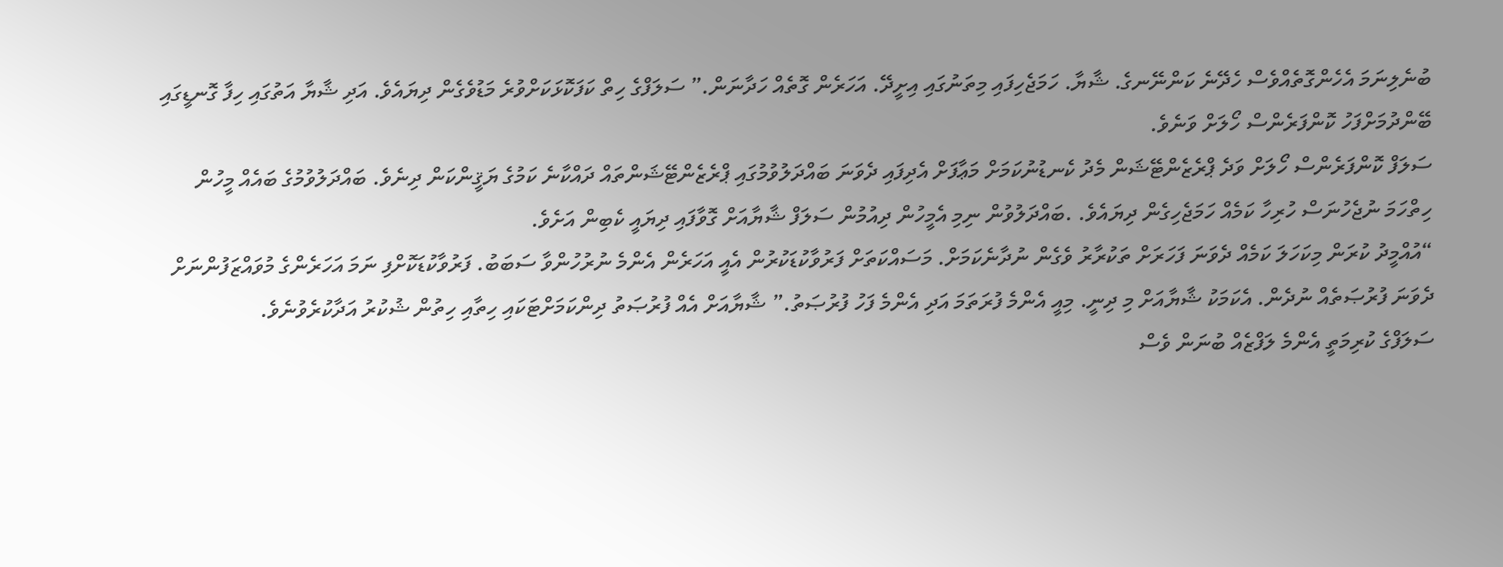ބުނެލިނަމަ އެހެންގޮތެއްވެސް ހެދޭނެ ކަންނޭނގެ. ޝާޔާ. ހަމަޖެހިފައި މިތަނުގައި އިށީދޭ. އަހަރެން ގޮތެއް ހަދާނަން.” ސަލަފްގެ ހިތް ކަފަކޮޅަކަށްވުރެ މަޑުވެގެން ދިޔައެވެ. އަދި ޝާޔާ އަތުގައި ހިފާ ގޮނޑީގައި ބޭންދުމަށްފަހު ކޮންފަރެންސް ހޯލަށް ވަނެވެ.
ސަލަފް ކޮންފަރެންސް ހޯލަށް ވަދެ ޕްރެޒެންޓޭޝަން މެދު ކެނޑުނުކަމަށް މަޢާފަށް އެދިފައި ދެވަނަ ބައްދަލުވުމުގައި ޕްރެޒެންޓޭޝަންތައް ދައްކާނެ ކަމުގެ ޔަޤީންކަން ދިނެވެ. ބައްދަލުވުމުގެ ބައެއް މީހުން ހިތްހަމަ ނުޖެހުނަސް ހުރިހާ ކަމެއް ހަމަޖެހިގެން ދިޔައެވެ. .ބައްދަލުވުން ނިމި އެމީހުން ދިއުމުން ސަލަފް ޝާޔާއަށް ގޮވާފައި ދިޔައީ ކެބިން އަށެވެ.
“އުއްމީދު ކުރަން މިކަހަލަ ކަމެއް ދެވަނަ ފަހަރަށް ތަކުރާރު ވެގެން ނުދާނެކަމަށް. މަސައްކަތަށް ފަރުވާކުޑަކުރުން އެއީ އަހަރެން އެންމެ ނުރުހުންވާ ސަބަބު. ފަރުވާކުޑަކޮށްފި ނަމަ އަހަރެންގެ މުވައްޒަފުންނަށް ދެވަނަ ފުރުޞަތެއް ނުދެން. އެކަމަކު ޝާޔާއަށް މި ދިނީ. މިއީ އެންމެ ފުރަތަމަ އަދި އެންމެ ފަހު ފުރުޞަތު.” ޝާޔާއަށް އެއް ފުރުޞަތު ދިންކަމަށްޓަކައި ހިތާއި ހިތުން ޝުކުރު އަދާކުރެވުނެވެ.
ސަލަފްގެ ކުރިމަތީ އެންމެ ލަފްޒެއް ބުނަން ވެސް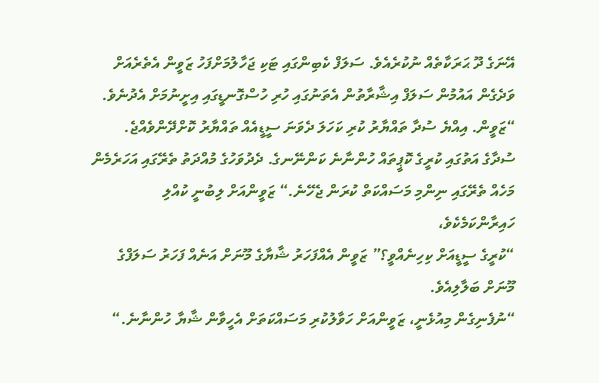އޭނަގެ ދޫ ޙަރަކާތެއް ނުކުރެއެވެ. ސަލަފް ކެބިންގައި ޓަކި ޖަހާލުމަށްފަހު ޒަވީން އެތެރެއަށް ވަދެގެން އައުމުން ސަލަފް އިޝާރާތުން އެތަނުގައި ހުރި ހުސްގޮނޑީގައި އިށީނުމަށް އެދުނެވެ.
“ޒަވީން. އިއްޔެ ސުދާ ތައްޔާރު ކުރި ކަހަލަ ދެވަނަ ސީޑީއެއް ތައްޔާރު ކޮށްދޭންވެއްޖެ. ސުދާގެ އަތުގައި ކުރީގެ ކޮޕީތައް ހުންނާނެ ކަންނޭނގެ. ދެދުވަހުގެ މުއްދަތު ތެރޭގައި އަހަރެމެން މަހެއް ތެރޭގައި ނިންމި މަސައްކަތް ކުރަން ޖެހޭނެ.“ ޒަވީންއަށް ލިބުނީ ކުއްލި ހައިރާންކަމެކެވެ،
“ކުރީގެ ސީޑީއަށް ކިހިނެއްވީ؟” ޒަވީން އެއްފަހަރު ޝާޔާގެ މޫނަށް އަނެއް ފަހަރު ސަލަފްގެ މޫނަށް ބަލާލިއެވެ.
“ނުފެނިގެން މިއުޅެނީ، ޒަވީންއަށް ހަވާލުކުރި މަސައްކަތަށް އެހީވާން ޝާޔާ ހުންނާނެ.“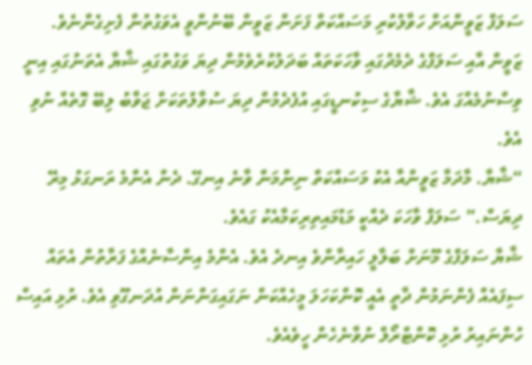ސަލަފް ޒަވީންއަށް ހަވާލުކުރި މަސައްކަތް ފަށަން ޒަވީން ބޭނުންވީ އެވަގުތުން ފެށިގެންނެވެ.
ޒަވީން އާއި ސަލަފްގެ ދެމެދުގައި ވާހަކަތައް ބަދަލުކުރެވެމުން ދިޔަ ވަގުތުގައި ޝާޔާ އެތަނުގައި އިނީ ވިސްނުމެއްގަ އެވެ. ޝާޔާގެ ސިކުނޑީގައި އުފެދެމުން ދިޔަ ސުވާލުތަކަށް ޖަވާބު ލިބޭ ގޮތެއް ނުވި އެވެ.
“ޝާޔާ. މާދަމާ ޒަވީންއާ އެކު މަސައްކަތް ނިންމަން ވާނެ އިނގޭ. ދެން އެންމެ ރަނގަޅު މިރޭ ދިޔަސް.” ސަލަފް ވާހަކަ ދެއްކީ މަޑުމައިތިރިކަމާއެކު ގައެވެ.
ޝާޔާ ސަލަފްގެ މޫނަށް ބަލާލީ ހައިރާންވެ އިނދެ އެވެ. އެންމެ އިންސާނެއްގެ ފަރާތުން އެތައް ސިފައެއް ފެންނަމުން ދާތީ އެއީ ކޮންކަހަލަ މީހެއްކަން ނަގައިގަންނަން އުދަނގޫވި އެވެ. ރުޅި އައިސް ހުންނައިރު ރުޅި ކޮންޓްރޯލް ނުވާނެހެން ހީވެއެވެ.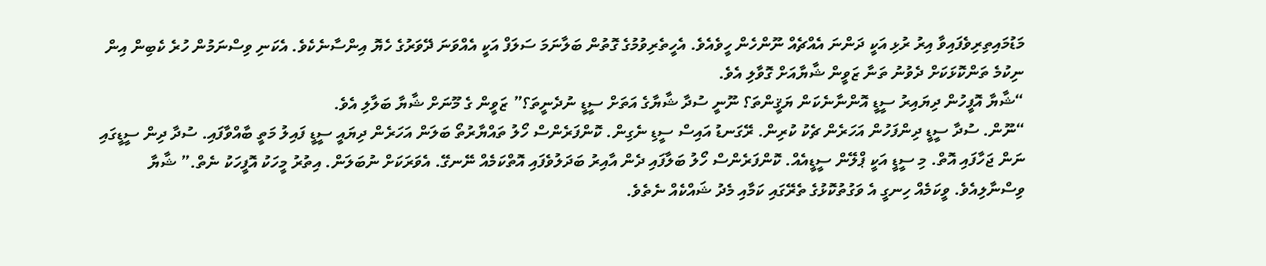މަޑުމައިތިރިވެފައިވާ އިރު ރުޅި އަކީ ދަންނަ އެއްޗެއް ނޫންހެން ހީވެއެވެ. އެހީތެރިވުމުގެ ގޮތުން ބަލާނަމަ ސަލަފް އަކީ އެއްވަނަ ދޭވަރުގެ ހެޔޮ އިންސާނެކެވެ. އެކަނި ވިސްނަމުން ހުރެ ކެބިން އިން ނިކުމެ ތަންކޮޅަކަށް ދެވުނު ތަނާ ޒަވީން ޝާޔާއަށް ގޮވާލި އެވެ.
“ޝާޔާ އޮފީހުން ދިޔައިރު ސީޑީ އޮންނާނެކަން ޔަޤީންތަ؟ ނޫނީ ސުދާ ޝާޔާގެ އަތަށް ސީޑީ ނުދެނީތަ؟” ޒަވީން ގެ މޫނަށް ޝާޔާ ބަލާލި އެވެ.
“ނޫން. ސުދާ ސީޑީ ދިންފަހުން އަހަރެން ޗެކު ކުރިން. ރޭގަނޑު އައިސް ސީޑި ނެގިން. ކޮންފަރެންސް ހޯލު ތައްޔާރުތޯ ބަލަން އަހަރެން ދިޔައީ ސީޑީ ފައިލު މަތީ ބާއްވާފައި. ސުދާ ދިން ސީޑީގައި ނަން ޖަހާފައި އޮތް. މި ސީޑީ އަކީ ޕްލޭން ސީޑީއެއް. ކޮންފަރެންސް ހޯލު ބަލާފައި ދެން އާއިރު ބަދަލުވެފައި އޮތްކަމެއް ނޭނގޭ. އެވަރަކަށް ނުބަލަން. އިތުރު މީހަކު އޮފީހަކު ނެތް.” ޝާޔާ ވިސްނާލިއެވެ. ވީކަމެއް ހިނގީ އެ ވަގުތުކޮޅުގެ ތެރޭގައި ކަމާއި މެދު ޝައްކެއް ނެތެވެ.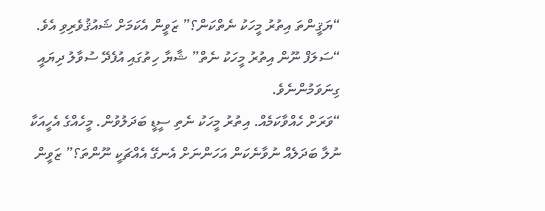“ޔަޤީންތަ އިތުރު މީހަކު ނެތްކަން؟” ޒަވީން އެކަމަށް ޝައުޤުވެރިވި އެވެ.
“ސަލަފް ނޫން އިތުރު މީހަކު ނެތް” ޝާޔާ ހިތުގައި އުފެދޭ ސުވާލު ދިޔައީ ގިނަވަމުންނެވެ.
“ވަރަށް ހެއްވާކަމެއް. އިތުރު މީހަކު ނެތި ސީޑީ ބަދަލުވުން. މީހެއްގެ އެހީއަކާ ނުލާ ބަދަލެއް ނުވާނެކަން އަހަންނަށް އެނގޭ އެއްޗަކީ ނޫންތަ؟” ޒަވީން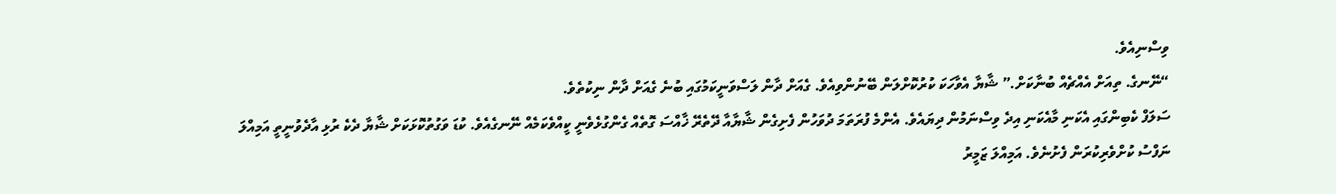ވިސްނިއެވެ.
“ނޭނގެ. ތިއަށް އެއްޗެއް ބުނާކަށް.” ޝާޔާ އެވާހަކަ ކުރުކޮށްލަން ބޭނުންވިއެވެ. ގެއަށް ދާން ލަސްވަނީކަމުގައި ބުނެ ގެއަށް ދާން ނިކުތެވެ.
ސަލަފް ކެބިންގައި އެކަނި މާއެކަނި އިދެ ވިސްނަމުން ދިޔައެވެ. އެންމެ ފުރަތަމަ ދުވަހުން ފެށިގެން ޝާޔާއާ ދޭތެރޭ ޚާއްސަ ގޮތެއް ގެންގުޅެވެނީ ކީއްވެކަމެއް ނޭނގެއެވެ. ކުޑަ ވަގުތުކޮޅަކަށް ޝާޔާ ދެކެ ރުޅި އާދެވުނީތީ އަމިއްލަ ނަފްސު ކުށްވެރިކުރަން ފެށުނެވެ. އަމިއްލަ ޒަމީރު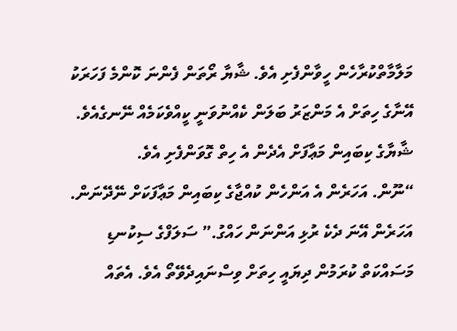މަލާމާތްކުރާހެން ހީވާންފެށި އެވެ. ޝާޔާ ރޯތަން ފެންނަ ކޮންމެ ފަހަރަކު އޭނާގެ ހިތަށް އެ މަންޒަރު ބަލަން ކެއްނުވަނީ ކީއްވެކަމެއް ނޭނގެއެވެ. ޝާޔާގެ ކިބައިން މަޢާފަށް އެދެން އެ ހިތް ގޮވަންފެށި އެވެ.
“ނޫން. އަހަރެން އެ އަންހެން ކުއްޖާގެ ކިބައިން މަޢާފަކަށް ނޭދޭނަން. އަހަރެން އޭނަ ދެކެ ރުޅި އަންނަން ހައްގު.” ސަލަފްގެ ސިކުނޑި މަސައްކަތް ކުރަމުން ދިޔައީ ހިތަށް ވިސްނައިދެވޭތޯ އެވެ. އެތައް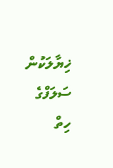ޚިޔާލަކުން ސަލަފްގެ ހިތް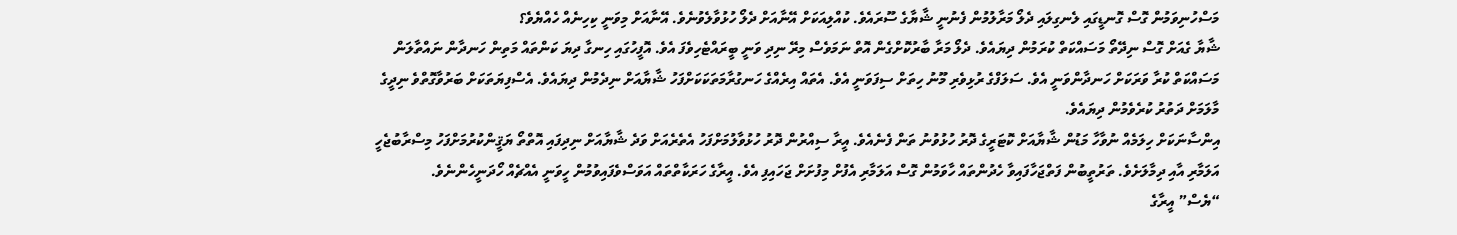މަސްހުނިވަމުން ގޮސް ގޮނޑީގައި ލެނގިލައި ދެލޯ މަރާލުމުން ފެނުނީ ޝާޔާގެ ސޫރައެވެ. ކުއްލިއަކަށް އޭނާއަށް ދެލޯ ހުޅުވާލެވުނެވެ. އޭނާއަށް މިވަނީ ކިހިނެއް ހެއްޔެވެ؟
ޝާޔާ ގެއަށް ގޮސް ނިދޭތޯ މަސައްކަތް ކުރަމުން ދިޔައެވެ. ދެލޯ މަރާ ބާރުކޮށްގެން އޮތް ނަމަވެސް މިރޭ ނިދި ވަނީ ބީރައްޓެހިވެފަ އެވެ. އޮފީހުގައި ހިނގާ ދިޔަ ކަންތައް މަތިން ހަނދާން ނައްތާލަން މަސައްކަތް ކުރާ ވަރަކަށް ހަނދާންވަނީ އެވެ. ސަލަފްގެ ރުޅިވެރި މޫނު ހިތަށް ސިފަވަނީ އެވެ. އެތައް އިރެއްގެ ހަނގުރާމަތަކަކަށްފަހު ޝާޔާއަށް ނިދެމުން ދިޔައެވެ. އެސްފިޔަތަކަށް ބަރުވާގޮތްވެ ނިދީގެ މާލަމަށް ދަތުރު ކުރެވެމުން ދިޔައެވެ.
އިންސާނަކަށް ހިލަމެއް ނުވާހާ މަޑުން ޝާޔާއަށް ކޮޓަރީގެ ދޮރު ހުޅުވުނު ތަން ފެނެއެވެ. އީރާ ސިއްރުން ދޮރު ހުޅުވާލުމަށްފަހު އެތެރެއަށް ވަދެ ޝާޔާއަށް ނިދިފައި އޮތްތޯ ޔަޤީންކުރުމަށްފަހު މިސްރާބުޖެހީ އަލަމާރި އާއި ދިމާލަށެވެ. ތަރުތީބުން ފަތްޖަހާފައިވާ ހެދުންތައް ހާވަމުން ގޮސް އަލަމާރި އެފުށް މިފުށަށް ޖަހައިފި އެވެ. އީރާގެ ހަރަކާތްތައް އަވަސްވެފައިވުމުން ހީވަނީ އެއްޗެއް ހޯދަނީހެންނެވެ.
“ޔެސް” އީރާގެ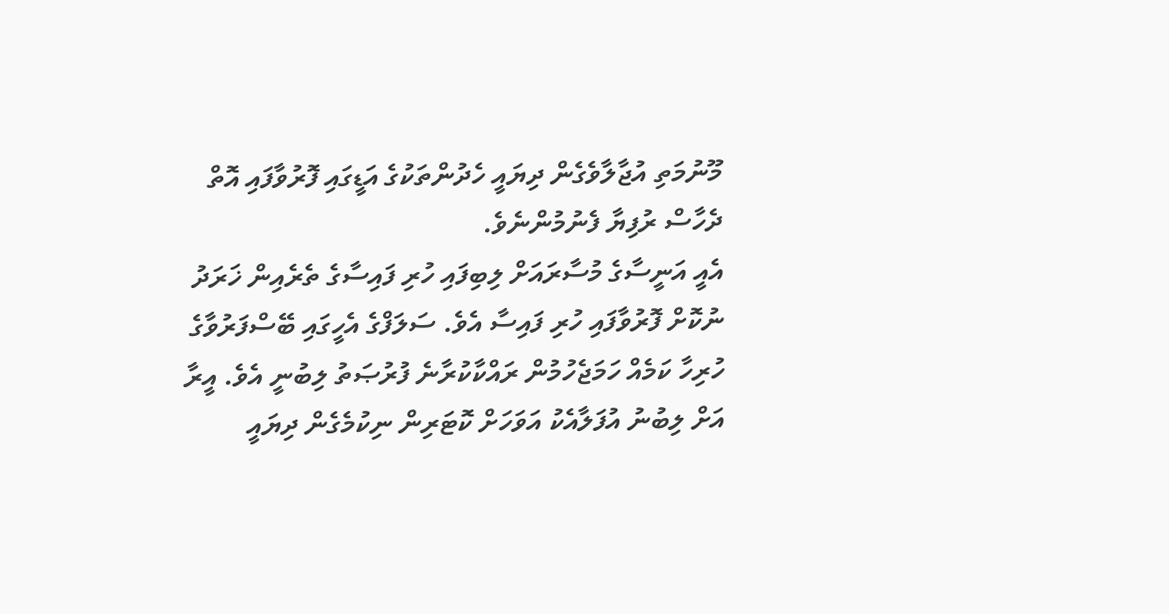މޫނުމަތި އުޖާލާވެގެން ދިޔައީ ހެދުންތަކުގެ އަޑީގައި ފޮރުވާފައި އޮތް ދެހާސް ރުފިޔާ ފެނުމުންނެވެ.
އެއީ އަނީސާގެ މުސާރައަށް ލިބިފައި ހުރި ފައިސާގެ ތެރެއިން ޚަރަދު ނުކޮށް ފޮރުވާފައި ހުރި ފައިސާ އެވެ. ސަލަފްގެ އެހީގައި ބޭސްފަރުވާގެ ހުރިހާ ކަމެއް ހަމަޖެހުމުން ރައްކާކުރާނެ ފުރުޞަތު ލިބުނީ އެވެ. އީރާ އަށް ލިބުނު އުފަލާއެކު އަވަހަށް ކޮޓަރިން ނިކުމެގެން ދިޔައީ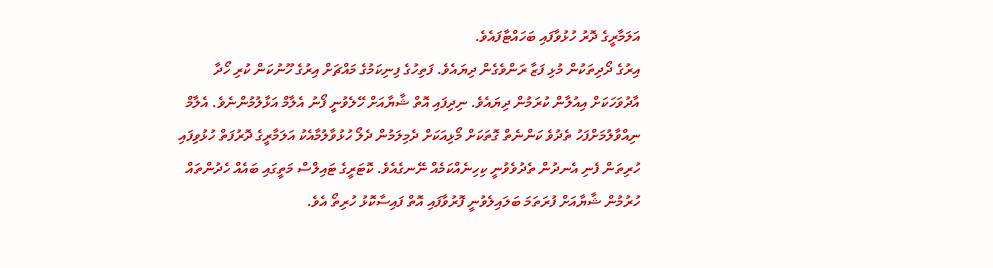އަލަމާރީގެ ދޮރު ހުޅުވާފައި ބަހައްޓާފައެވެ.
އިރުގެ ދޯދިތަކުން މުޅި ފަޒާ ރަންވެގެން ދިޔައެވެ. ފަތިހުގެ ފިނިކަމުގެ މައްޗަށް އިރުގެ ހޫނުކަން ކުރި ހޯދާ އާދުވަހަކަށް އިއުލާން ކުރަމުން ދިޔައެވެ. ނިދިފައި އޮތް ޝާޔާއަށް ހޭލެވުނީ ފޯނު އެލާމް އަޅާލުމުންނެވެ. އެލާމް ނިއްވާލުމަށްފަހު ތެދުވެ ކަންނެތް ގޮތަކަށް މޯޅިއަކަށް ދެމިލަމުން ދެލޯ ހުޅުވާލުމާއެކު އަލަމާރީގެ ދޮރުފަތް ހުޅުވިފައި ހުރިތަން ފެނި އެނދުން ތެދުވެވުނީ ކިހިނެއްކަމެއް ނޭނގެއެވެ. ކޮޓަރީގެ ޓައިލްސް މަތީގައި ބައެއް ހެދުންތައް ހުރުމުން ޝާޔާއަށް ފުރަތަމަ ބަލައިލެވުނީ ފޮރުވާފައި އޮތް ފައިސާކޮޅު ހުރިތޯ އެވެ.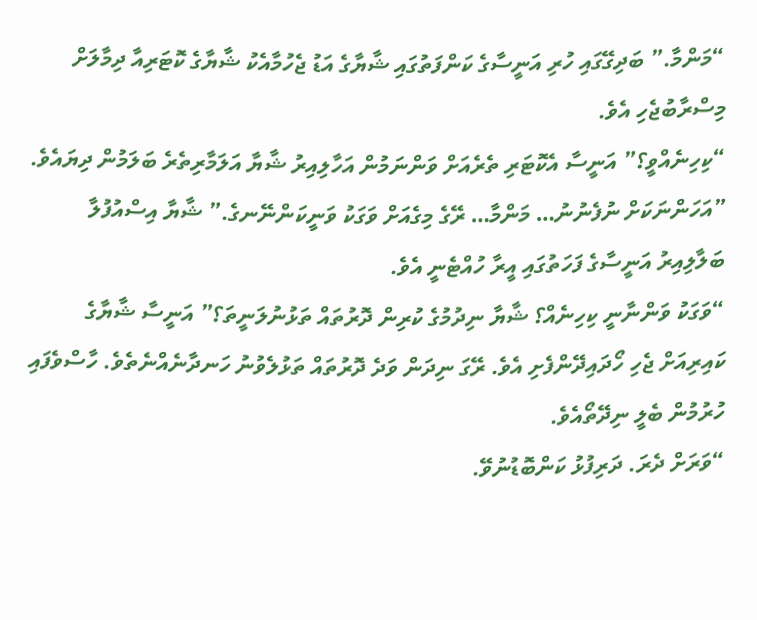“މަންމާ.” ބަދިގޭގައި ހުރި އަނީސާގެ ކަންފަތުގައި ޝާޔާގެ އަޑު ޖެހުމާއެކު ޝާޔާގެ ކޮޓަރިއާ ދިމާލަށް މިސްރާބުޖެހި އެވެ.
“ކިހިނެއްވީ؟” އަނީސާ އެކޮޓަރި ތެރެއަށް ވަންނަމުން އަހާލިއިރު ޝާޔާ އަލަމާރިތެރެ ބަލަމުން ދިޔައެވެ.
”އަހަންނަކަށް ނުފެނުނު… މަންމާ… ރޭގެ މިގެއަށް ވަގަކު ވަނީކަންނޭނގެ.” ޝާޔާ އިސްއުފުލާ ބަލާލިއިރު އަނީސާގެ ފަހަތުގައި އީރާ ހުއްޓެނީ އެވެ.
“ވަގަކު ވަންނާނީ ކިހިނެއް؟ ޝާޔާ ނިދުމުގެ ކުރިން ދޮރުތައް ތަޅުނުލަނީތަ؟” އަނީސާ ޝާޔާގެ ކައިރިއަށް ޖެހި ހޯދައިދޭންފެށި އެވެ. ރޭގަ ނިދަން ވަދެ ދޮރުތައް ތަޅުލެވުނު ހަނދާނެއްނެތެވެ. ހާސްވެފައި ހުރުމުން ބެލީ ނިދޭތޯއެވެ.
“ވަރަށް ދެރަ. ދަރިފުޅު ކަންބޮޑުނުވޭ.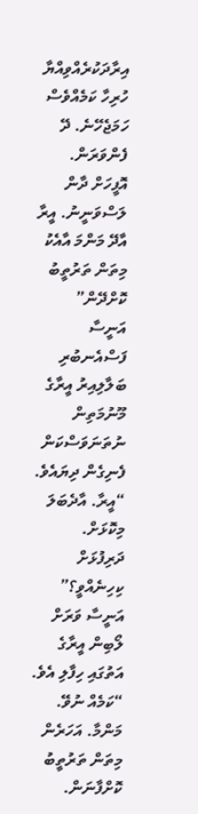އިރާދަކުރެއްވިއްޔާ ހުރިހާ ކަމެއްވެސް ހަމަޖެހޭނެ. ދޭ ފެންވަރަން. އޮފީހަށް ދާން ލަސްވަނީނު. އީރާ އާދޭ މަންމަ އާއެކު މިތަން ތަރުތީބު ކޮށްދޭން” އަނީސާ ފަސްއެނބުރި ބަލާލިއިރު އީރާގެ މޫނުމަތިން ނުތަނަވަސްކަން ފެނިގެން ދިޔައެވެ.
“އީރާ. އާދެބަލަ މިކޮޅަށް. ދަރިފުޅަށް ކިހިނެއްވީ؟” އަނީސާ ވަރަށް ލޯބިން އީރާގެ އަތުގައި ހިފާލި އެވެ.
“ކަމެއް ނުވޭ. މަންމާ. އަހަރެން މިތަން ތަރުތީބު ކޮށްފާނަން.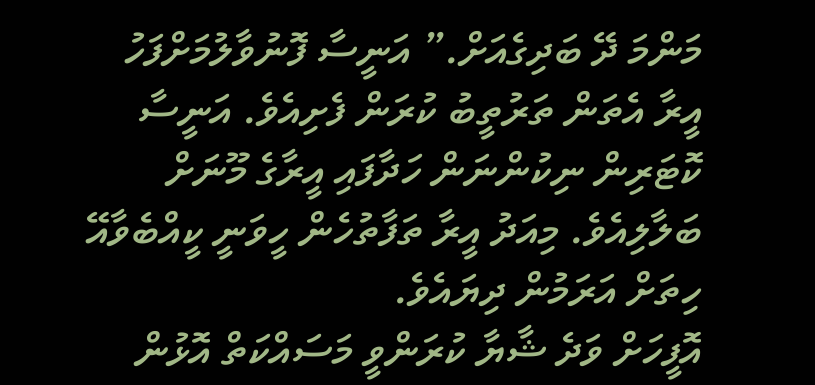މަންމަ ދޭ ބަދިގެއަށް.” އަނީސާ ފޮނުވާލުމަށްފަހު އީރާ އެތަން ތަރުތީބު ކުރަން ފެށިއެވެ. އަނީސާ ކޮޓަރިން ނިކުންނަން ހަދާފައި އީރާގެ މޫނަށް ބަލާލިއެވެ. މިއަދު އީރާ ތަފާތުހެން ހީވަނީ ކީއްބެވާއޭ ހިތަށް އަރަމުން ދިޔައެވެ.
އޮފީހަށް ވަދެ ޝާޔާ ކުރަންވީ މަސައްކަތް އޮޅުން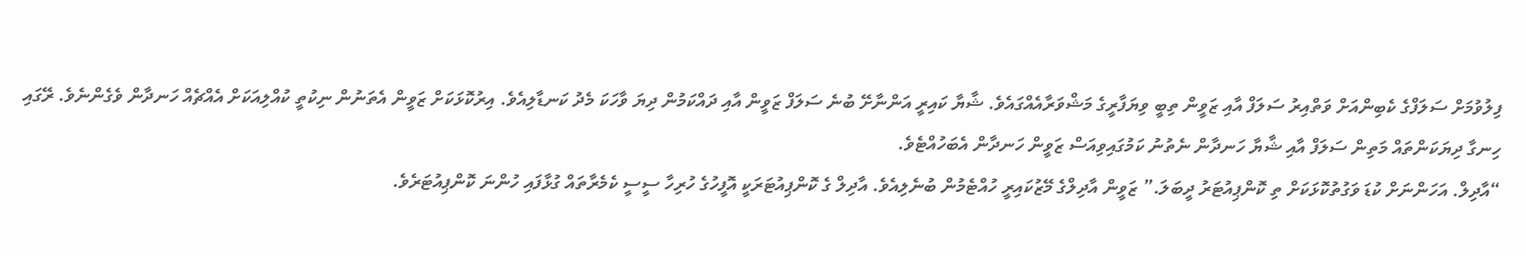ފިލުވުމަށް ސަލަފްގެ ކެބިންއަށް ވަތްއިރު ސަލަފް އާއި ޒަވީން ތިބީ ވިޔަފާރީގެ މަޝްވަރާއެއްގައެވެ. ޝާޔާ ކައިރީ އަންނާށޭ ބުނެ ސަލަފް ޒަވީން އާއި ދައްކަމުން ދިޔަ ވާހަކަ މެދު ކަނޑާލިއެވެ. އިރުކޮޅަކަށް ޒަވީން އެތަނުން ނިކުތީ ކުއްލިއަކަށް އެއްޗެއް ހަނދާން ވެގެންނެވެ. ރޭގައި ހިނގާ ދިޔަކަންތައް މަތިން ސަލަފް އާއި ޝާޔާ ހަނދާން ނެތުނު ކަމުގައިވިއަސް ޒަވީން ހަނދާން އެބަހުއްޓެވެ.
“އާދިލް. އަހަންނަށް ކުޑަ ވަގުތުކޮޅަކަށް ތި ކޮންޕިއުޓަރު ދީބަލަ.” ޒަވީން އާދިލްގެ މޭޒުކައިރީ ހުއްޓެމުން ބުނެލިއެވެ. އާދިލް ގެ ކޮންޕިއުޓަރަކީ އޮފީހުގެ ހުރިހާ ސީސީ ކެމެރާތައް ގުޅާފައި ހުންނަ ކޮންޕިއުޓަރެވެ.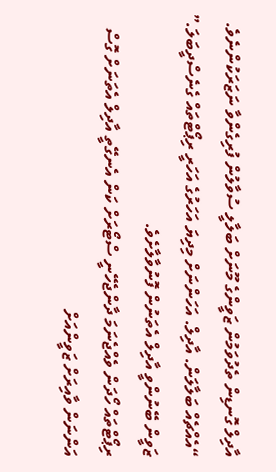އާދިލް ގޮނޑިން ތެދުވަމުން ޒަވީންގެ މޫނަށް ބަލާލީ ސުވާލުން ފުރިގެންވާ ނަޒަރަކުންނެވެ.
“އެއްޗެއް ބަލާލަން. އާދިލް. އަހަންނަށް މިދިޔަ އަހަރުގެ އަހަރީ ރިޕޯޓްތައް ގެނެސްދީބަލަ.” ޒަވީން ބޭނުންވީ އާދިލް އެތަނުން ފޮނުވާލާށެވެ.
ރިޕޯޓްތައް ހޯދަން ވެއްޖެނަމަ ދާންޖެހޭނީ ސްޓޯރަށް ކަން އެނގޭތީ އާދިލް އެތަނަށް ގޮސް އަންނަން ވާއިރަށް ޒަވީންއަށް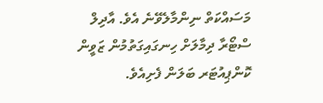މަސައްކަތް ނިންމާލެވޭނެ އެވެ. އާދިލް ސްޓޯރާ ދިމާލަށް ހިނގައިގަތުމުން ޒަވީން ކޮންޕިއުޓަރ ބަލަން ފެށިއެވެ.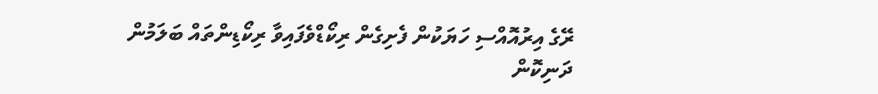ރޭގެ އިރުއޮއްސި ހަޔަކުން ފެށިގެން ރިކޯޑްވެފައިވާ ރިކޯޑިންތައް ބަލަމުން ދަނިކޮން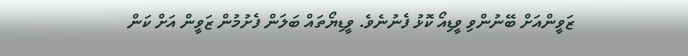ޒަވީންއަށް ބޭނުންވި ވީޑިއޯ ކޮޅު ފެނުނެވެ. ވީޑިޔޯތައް ބަލަން ފެށުމުން ޒަވީން އަށް ކަން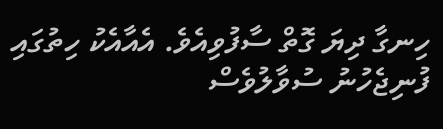ހިނގާ ދިޔަ ގޮތް ސާފުވިއެވެ. އެއާއެކު ހިތުގައި ފުނިޖެހުނު ސުވާލުވެސް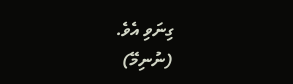ގިނަވި އެވެ.
(ނުނިމޭ)